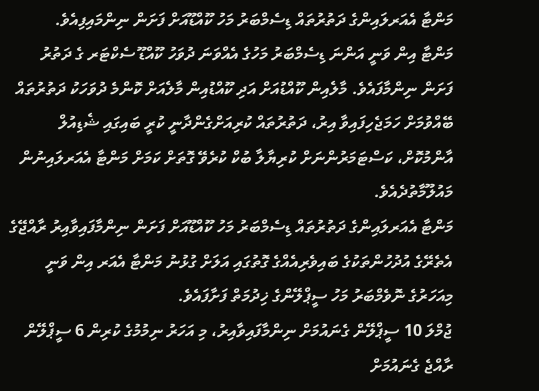މަންޓާ އެއަރލައިންގެ ދަތުރުތައް ޑިސެމްބަރު މަހު ކޫއްޑޫއަށް ފަށަން ނިންމައިފިއެވެ.
މަންޓާ އިން ވަނީ އަންނަ ޑިސެމްބަރު މަހުގެ އެއްވަނަ ދުވަހު ކޫއްޑޫ ސެކްޓަރ ގެ ދަތުރު ފަށަން ނިންމާފައެވެ. މާލެއިން ކޫއްޑުއަށް އަދި ކޫއްޑުއިން މާލެއަށް ކޮންމެ ދުވަހަކު ދަތުރުތައް ބޭއްވުމަށް ހަމަޖެހިފައިވާ އިރު، ދަތުރުތައް ކުރިއަށްގެންދާނީ ކުރީ ބައިގައި ޝެޑިއުލް އާންމުކޮށް، ކަސްޓަމަރުންނަށް ކުރިޔާލާ ބުކް ކުރެވޭ ގޮތަށް ކަމަށް މަންޓާ އެއަރލައިނުން މައުލޫމާތުދެއެވެ.
މަންޓާ އެއަރލައިންގެ ދަތުރުތައް ޑިސެމްބަރު މަހު ކޫއްޑޫއަށް ފަށަން ނިންމާފައިވާއިރު ރާއްޖޭގެ އެތެރޭގެ އުދުހުންތަކުގެ ބައިވެރިއެއްގެ ގޮތުގައި އަލަށް ގުޅުނު މަންޓާ އެއަރ އިން ވަނީ މިއަހަރުގެ ނޮވެމްބަރު މަހު ސީޕްލޭންގެ ޚިދުމަތް ފަށާފައެވެ.
ޖުމްލަ 10 ސީޕްލޭން ގެނައުމަށް ނިންމާފައިވާއިރު، މި އަހަރު ނިމުމުގެ ކުރިން 6 ސީޕްލޭން ރާއްޖެ ގެނައުމަށް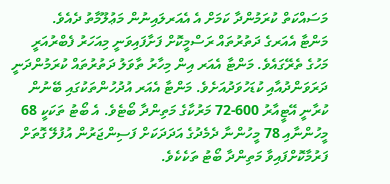މަސައްކަތް ކުރަމުންދާ ކަމަށް އެ އެއަރލައިނުން މަޢުލޫމާތު ދެއެވެ.
މަންޓާ އެއަރގެ ދަތުރުތައް ރަސްމީކޮށް ފަށާފައިވަނީ މިއަހަރު ފެބްރުއަރީ މަހުގެ ތެރޭގައެވެ. މަންޓާ އެއަރ އިން މިހާރު ތާވަލު ދަތުރުތައް ކުރަމުންދަނީ ދަރަވަންދުއާއި ކުޑަހުވަދުއަށެވެ. މަންޓާ އެއަރ އުދުހުންތަކުގައި ބޭނުން ކުރާނީ އޭޓީއާރު 600-72 މަރުކާގެ މަތިންދާ ބޯޓެވެ. އެ ބޯޓު ތަކަކީ 68 މީހުންނާއި 78 މީހުންނާ ދެމެދުގެ އަދަދަކަށް ފަސިންޖަރުން އުފުލޭ ގޮތަށް ފަރުމާކޮށްފައިވާ މަތިންދާ ބޯޓު ތަކެކެވެ.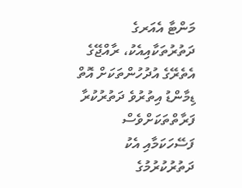މަންޓާ އެއަރގެ ދަތުރުތަކާއިއެކު، ރާއްޖޭގެ އެތެރޭގެ އުދުހުންތަކަށް އޮތް ޑިމާންޑު އިތުރުވެ ދަތުރުކުރާ ފަރާތްތަކަށްވެސް ފަސޭހަކަމާއި އެކު ދަތުރުކުރުމުގެ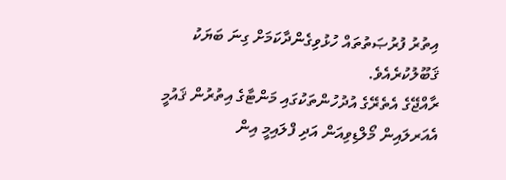އިތުރު ފުރުޞަތުތައް ހުޅުވިގެންދާކަމަށް ގިނަ ބަޔަކު ޤަބޫލުކުރެއެވެ.
ރާއްޖޭގެ އެތެރޭގެ އުދުހުންތަކުގައި މަންޓާގެ އިތުރުން ޤައުމީ އެއަރލައިން މޯލްޑިވިއަން އަދި ފްލައިމީ އިން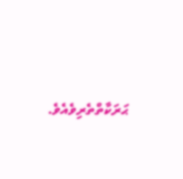ޙަރަކާތްތެރިވެއެވެ.